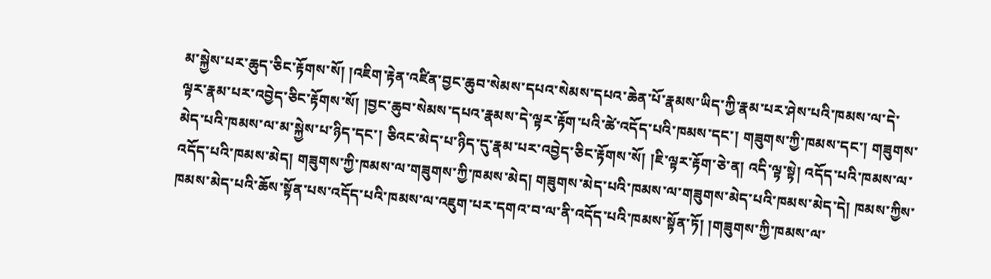མ་སྐྱེས་པར་ཆུད་ཅིང་རྟོགས་སོ། །འཇིག་རྟེན་འཛིན་བྱང་ཆུབ་སེམས་དཔའ་སེམས་དཔའ་ཆེན་པོ་རྣམས་ཡིད་ཀྱི་རྣམ་པར་ཤེས་པའི་ཁམས་ལ་དེ་ལྟར་རྣམ་པར་འབྱེད་ཅིང་རྟོགས་སོ། །བྱང་ཆུབ་སེམས་དཔའ་རྣམས་དེ་ལྟར་རྟོག་པའི་ཚེ་འདོད་པའི་ཁམས་དང་། གཟུགས་ཀྱི་ཁམས་དང་། གཟུགས་མེད་པའི་ཁམས་ལ་མ་སྐྱེས་པ་ཉིད་དང་། ཅིའང་མེད་པ་ཉིད་དུ་རྣམ་པར་འབྱེད་ཅིང་རྟོགས་སོ། །ཇི་ལྟར་རྟོག་ཅེ་ན། འདི་ལྟ་སྟེ། འདོད་པའི་ཁམས་ལ་འདོད་པའི་ཁམས་མེད། གཟུགས་ཀྱི་ཁམས་ལ་གཟུགས་ཀྱི་ཁམས་མེད། གཟུགས་མེད་པའི་ཁམས་ལ་གཟུགས་མེད་པའི་ཁམས་མེད་དེ། ཁམས་ཀྱིས་ཁམས་མེད་པའི་ཆོས་སྟོན་པས་འདོད་པའི་ཁམས་ལ་འཇུག་པར་དགའ་བ་ལ་ནི་འདོད་པའི་ཁམས་སྟོན་ཏོ། །གཟུགས་ཀྱི་ཁམས་ལ་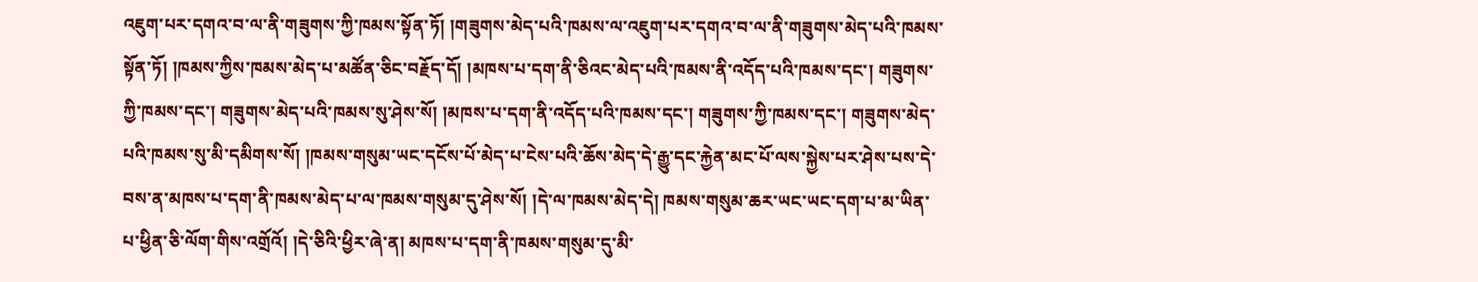འཇུག་པར་དགའ་བ་ལ་ནི་གཟུགས་ཀྱི་ཁམས་སྟོན་ཏོ། །གཟུགས་མེད་པའི་ཁམས་ལ་འཇུག་པར་དགའ་བ་ལ་ནི་གཟུགས་མེད་པའི་ཁམས་སྟོན་ཏོ། །ཁམས་ཀྱིས་ཁམས་མེད་པ་མཚོན་ཅིང་བརྗོད་དོ། །མཁས་པ་དག་ནི་ཅིའང་མེད་པའི་ཁམས་ནི་འདོད་པའི་ཁམས་དང་། གཟུགས་ཀྱི་ཁམས་དང་། གཟུགས་མེད་པའི་ཁམས་སུ་ཤེས་སོ། །མཁས་པ་དག་ནི་འདོད་པའི་ཁམས་དང་། གཟུགས་ཀྱི་ཁམས་དང་། གཟུགས་མེད་པའི་ཁམས་སུ་མི་དམིགས་སོ། །ཁམས་གསུམ་ཡང་དངོས་པོ་མེད་པ་ངེས་པའི་ཆོས་མེད་དེ་རྒྱུ་དང་རྐྱེན་མང་པོ་ལས་སྐྱེས་པར་ཤེས་པས་དེ་བས་ན་མཁས་པ་དག་ནི་ཁམས་མེད་པ་ལ་ཁམས་གསུམ་དུ་ཤེས་སོ། །དེ་ལ་ཁམས་མེད་དེ། ཁམས་གསུམ་ཆར་ཡང་ཡང་དག་པ་མ་ཡིན་པ་ཕྱིན་ཅི་ལོག་གིས་འགྲོའོ། །དེ་ཅིའི་ཕྱིར་ཞེ་ན། མཁས་པ་དག་ནི་ཁམས་གསུམ་དུ་མི་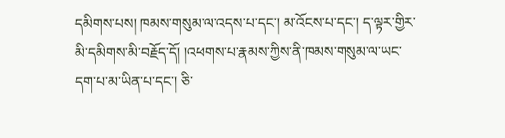དམིགས་པས། ཁམས་གསུམ་ལ་འདས་པ་དང་། མ་འོངས་པ་དང་། ད་ལྟར་གྱིར་མི་དམིགས་མི་བརྗོད་དོ། །འཕགས་པ་རྣམས་ཀྱིས་ནི་ཁམས་གསུམ་ལ་ཡང་དག་པ་མ་ཡིན་པ་དང་། ཅི་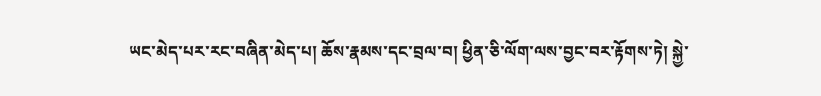ཡང་མེད་པར་རང་བཞིན་མེད་པ། ཆོས་རྣམས་དང་བྲལ་བ། ཕྱིན་ཅི་ལོག་ལས་བྱང་བར་རྟོགས་ཏེ། སྐྱེ་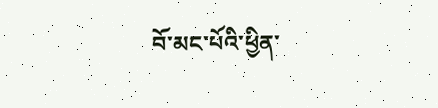བོ་མང་པོའི་ཕྱིན་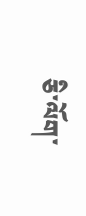ཅི་ལོག་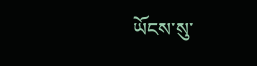ཡོངས་སུ་